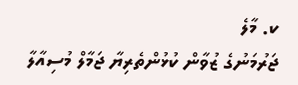ކ. މާލެ
ޖަރުމަނުގެ ޒުވާން ކުޅުންތެރިޔާ ޖަމާލް މުސިއާލާ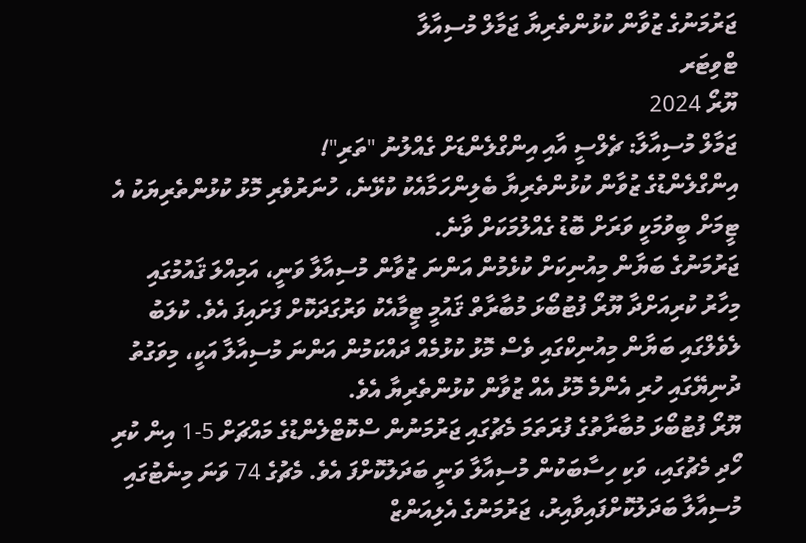ޖަރުމަނުގެ ޒުވާން ކުޅުންތެރިޔާ ޖަމާލް މުސިއާލާ
ޓްވިޓަރ
ޔޫރޯ 2024
ޖަމާލް މުސިއާލާ: ޗެލްސީ އާއި އިންގްލެންޑަށް ގެއްލުނު "ތަރި"!
އިންގްލެންޑުގެ ޒުވާން ކުޅުންތެރިޔާ ބެލިންހަމާއެކު ކުޅޭނެ، ހުނަރުވެރި މޮޅު ކުޅުންތެރިޔަކު އެ ޓީމަށް ބީވުމަކީ ވަރަށް ބޮޑު ގެއްލުމަކަށް ވާނެ.
ޖަރުމަނުގެ ބަޔާން މިއުނިކަށް ކުޅެމުން އަންނަ ޒުވާން މުސިއާލާ ވަނީ، އަމިއްލަ ޤައުމުގައި މިހާރު ކުރިއަށްދާ ޔޫރޯ ފުޓުބޯޅަ މުބާރާތް ޤައުމީ ޓީމާއެކު ވަރުގަދަކޮށް ފަށައިފަ އެވެ. ކުލަބު ލެވެލްގައި ބަޔާން މިއުނިކްގައި ވެސް މޮޅު ކުޅުމެއް ދައްކަމުން އަންނަ މުސިއާލާ އަކީ، މިވަގުތު ދުނިޔޭގައި ހުރި އެންމެ މޮޅު އެއް ޒުވާން ކުޅުންތެރިޔާ އެވެ.
ޔޫރޯ ފުޓުބޯޅަ މުބާރާތުގެ ފުރަތަމަ މެޗުގައި ޖަރުމަނުން ސްކޮޓްލެންޑުގެ މައްޗަށް 5-1 އިން ކުރި ހޯދި މެޗުގައި، ވަކި ހިސާބަކުން މުސިއާލާ ވަނީ ބަދަލުކޮށްފަ އެވެ. މެޗުގެ 74 ވަނަ މިނެޓުގައި މުސިއާލާ ބަދަލުކޮށްފައިވާއިރު، ޖަރުމަނުގެ އެލިއަންޒް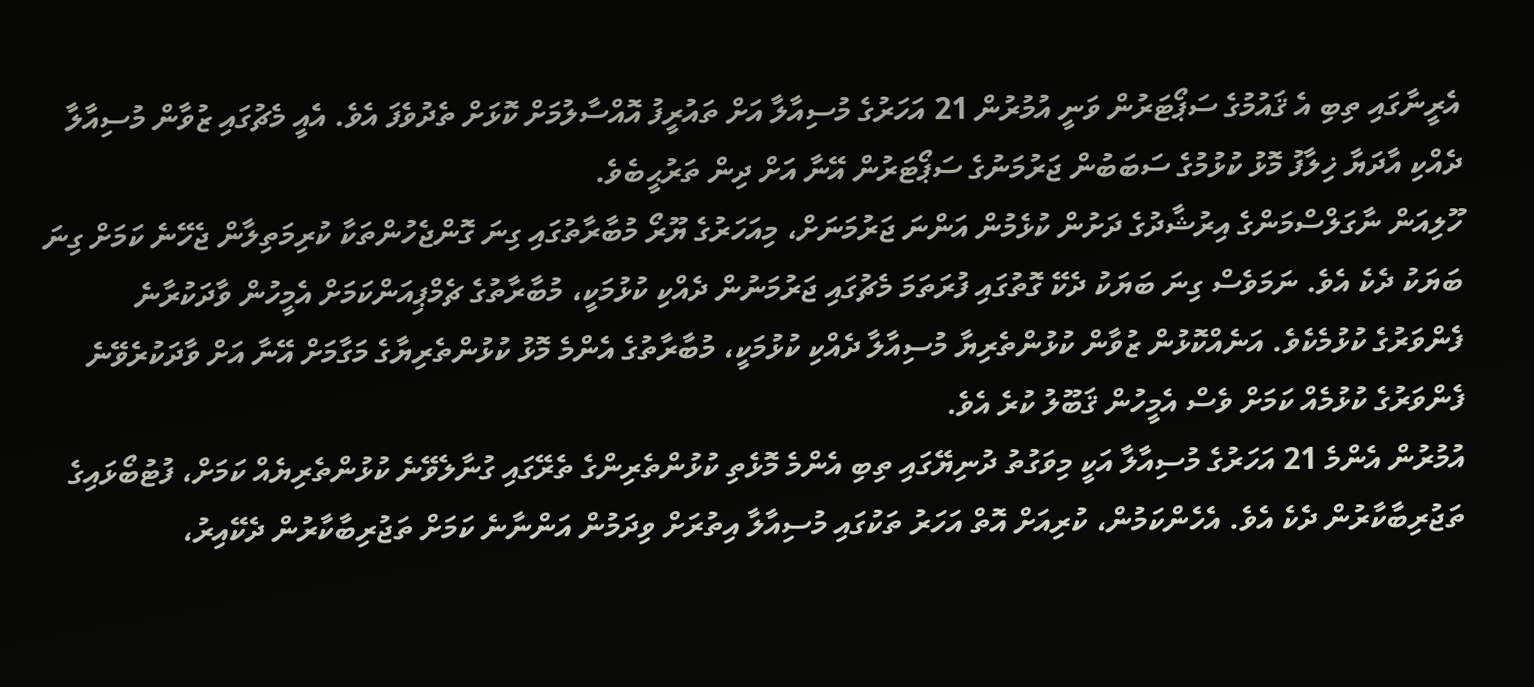އެރީނާގައި ތިބި އެ ޤައުމުގެ ސަޕޯޓަރުން ވަނީ އުމުރުން 21 އަހަރުގެ މުސިއާލާ އަށް ތައުރީފު އޮއްސާލުމަށް ކޮޅަށް ތެދުވެފަ އެވެ. އެއީ މެޗުގައި ޒުވާން މުސިއާލާ ދެއްކި އާދަޔާ ޚިލާފު މޮޅު ކުޅުމުގެ ސަބަބުން ޖަރުމަނުގެ ސަޕޯޓަރުން އޭނާ އަށް ދިން ތަރުޙީބެވެ.
ހޫލިއަން ނާގަލްސްމަންގެ އިރުޝާދުގެ ދަށުން ކުޅެމުން އަންނަ ޖަރުމަނަށް، މިއަހަރުގެ ޔޫރޯ މުބާރާތުގައި ގިނަ ގޮންޖެހުންތަކާ ކުރިމަތިލާން ޖެހޭނެ ކަމަށް ގިނަ ބަޔަކު ދެކެ އެވެ. ނަމަވެސް ގިނަ ބަޔަކު ދެކޭ ގޮތުގައި ފުރަތަމަ މެޗުގައި ޖަރުމަނުން ދެއްކި ކުޅުމަކީ، މުބާރާތުގެ ޗެމްޕިއަންކަމަށް އެމީހުން ވާދަކުރާނެ ފެންވަރުގެ ކުޅުމެކެވެ. އަނެއްކޮޅުން ޒުވާން ކުޅުންތެރިޔާ މުސިއާލާ ދެއްކި ކުޅުމަކީ، މުބާރާތުގެ އެންމެ މޮޅު ކުޅުންތެރިޔާގެ މަގާމަށް އޭނާ އަށް ވާދަކުރެވޭނެ ފެންވަރުގެ ކުޅުމެއް ކަމަށް ވެސް އެމީހުން ޤަބޫލު ކުރެ އެވެ.
އުމުރުން އެންމެ 21 އަހަރުގެ މުސިއާލާ އަކީ މިވަގުތު ދުނިޔޭގައި ތިބި އެންމެ މޮޅެތި ކުޅުންތެރިންގެ ތެރޭގައި ގުނާލެވޭނެ ކުޅުންތެރިޔެއް ކަމަށް، ފުޓުބޯޅައިގެ ތަޖުރިބާކާރުން ދެކެ އެވެ. އެހެންކަމުން، ކުރިއަށް އޮތް އަހަރު ތަކުގައި މުސިއާލާ އިތުރަށް ވިދަމުން އަންނާނެ ކަމަށް ތަޖުރިބާކާރުން ދެކޭއިރު،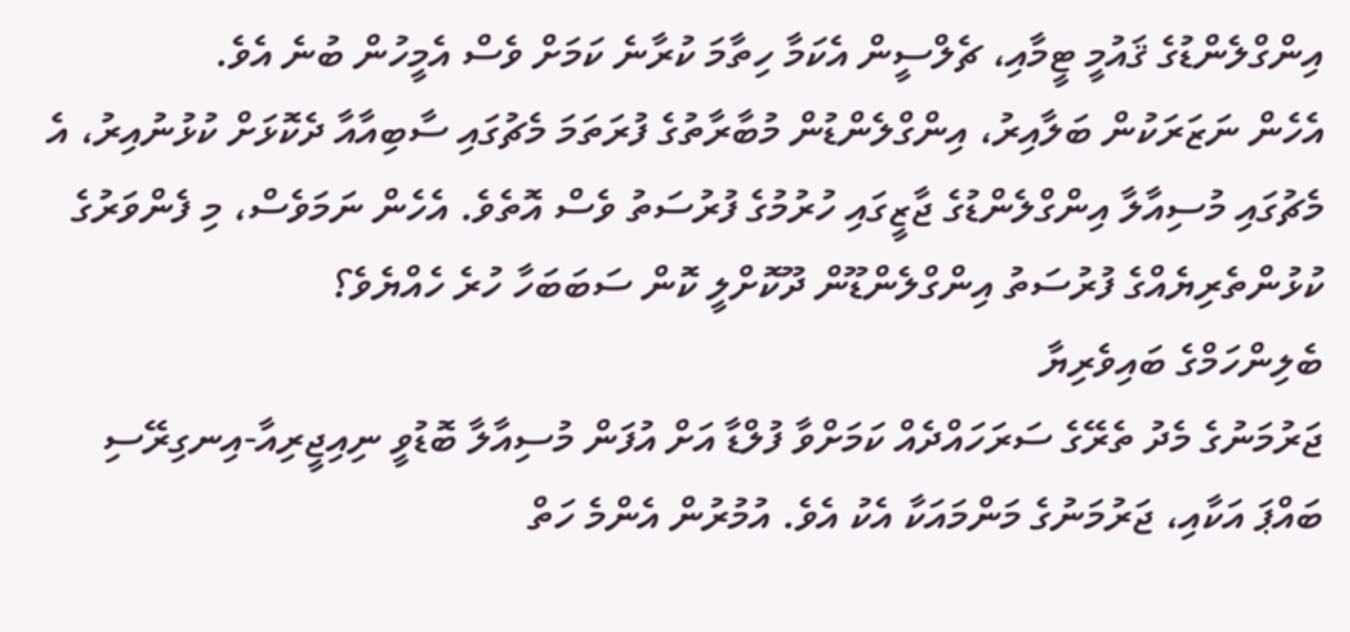އިންގްލެންޑުގެ ޤައުމީ ޓީމާއި، ޗެލްސީން އެކަމާ ހިތާމަ ކުރާނެ ކަމަށް ވެސް އެމީހުން ބުނެ އެވެ.
އެހެން ނަޒަރަކުން ބަލާއިރު، އިންގްލެންޑުން މުބާރާތުގެ ފުރަތަމަ މެޗުގައި ސާބިއާއާ ދެކޮޅަށް ކުޅުނުއިރު، އެ މެޗުގައި މުސިއާލާ އިންގްލެންޑުގެ ޖާޒީގައި ހުރުމުގެ ފުރުސަތު ވެސް އޮތެވެ. އެހެން ނަމަވެސް، މި ފެންވަރުގެ ކުޅުންތެރިޔެއްގެ ފުރުސަތު އިންގްލެންޑޫން ދޫކޮށްލީ ކޮން ސަބަބަހާ ހުރެ ހެއްޔެވެ؟
ބެލިންހަމްގެ ބައިވެރިޔާ
ޖަރުމަނުގެ މެދު ތެރޭގެ ސަރަހައްދެއް ކަމަށްވާ ފުލްޑާ އަށް އުފަން މުސިއާލާ ބޮޑުވީ ނިއިޖީރިއާ-އިނގިރޭސި ބައްޕަ އަކާއި، ޖަރުމަނުގެ މަންމައަކާ އެކު އެވެ. އުމުރުން އެންމެ ހަތް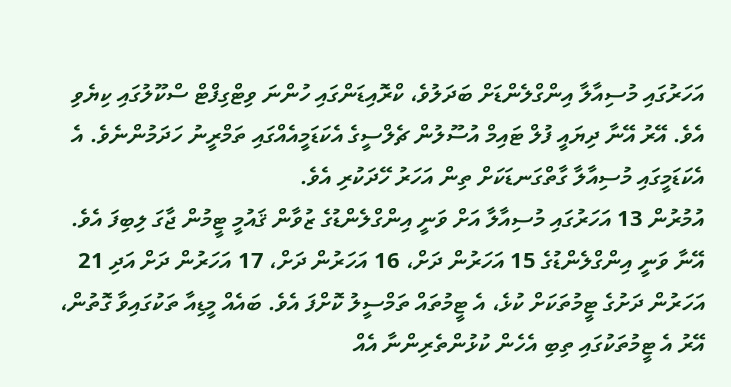އަހަރުގައި މުސިއާލާ އިންގްލެންޑަށް ބަދަލުވެ، ކްރޮއިޑަންގައި ހުންނަ ވިޓްގިފްޓް ސްކޫލުގައި ކިޔެވި އެވެ. އޭރު އޭނާ ދިޔައީ ފުލް ޓައިމް އުސޫލުން ޗެލްސީގެ އެކަޑަމީއެއްގައި ތަމްރީނު ހަދަމުންނެވެ. އެ އެކަޑަމީގައި މުސިއާލާ ގާތްގަނޑަކަށް ތިން އަހަރު ހޭދަކުރި އެވެ.
އުމުރުން 13 އަހަރުގައި މުސިއާލާ އަށް ވަނީ އިންގްލެންޑުގެ ޒުވާން ޤައުމީ ޓީމުން ޖާގަ ލިބިފަ އެވެ. އޭނާ ވަނީ އިންގްލެންޑުގެ 15 އަހަރުން ދަށް، 16 އަހަރުން ދަށް، 17 އަހަރުން ދަށް އަދި 21 އަހަރުން ދަށުގެ ޓީމުތަކަށް ކުޅެ، އެ ޓީމުތައް ތަމްސީލު ކޮށްފަ އެވެ. ބައެއް މީޑިއާ ތަކުގައިވާ ގޮތުން، އޭރު އެ ޓީމުތަކުގައި ތިބި އެހެން ކުޅުންތެރިންނާ އެއް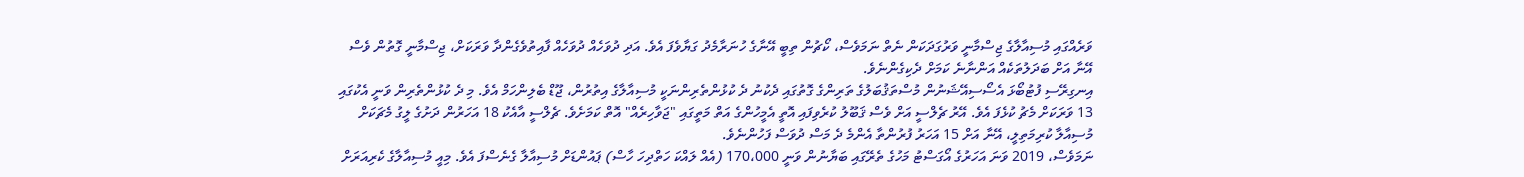ވަރެއްގައި މުސިއާލާގެ ޖިސްމާނީ ވަރުގަދަކަން ނެތް ނަމަވެސް، ކޯޗުން ތިބީ އޭނާގެ ހުނަރާމެދު ގަޔާވެފަ އެވެ. އަދި ދުވަހެއް ދުވަހެއް ފާއިތުވެގެންދާ ވަރަކަށް، ޖިސްމާނީ ގޮތުން ވެސް އޭނާ އަށް ބަދަލުތަކެއް އަންނާނެ ކަމަށް ދެކިގެންނެވެ.
އިނގިރޭސި ފުޓުބޯޅަ އެސޯސިއޭޝަނުން މުސްތަޤުބަލުގެ ތަރިންގެ ގޮތުގައި ދެކުނު ދެ ކުޅުންތެރިންނަކީ މުސިއާލާގެ އިތުރުން، ޖޫޑް ބެލިންހަމް އެވެ. މި ދެ ކުޅުންތެރިން ވަނީ އެކުގައި 13 ވަރަކަށް މެޗު ކުޅެފަ އެވެ. އޭރު ޗެލްސީ އަށް ވެސް ޤަބޫލު ކުރެވިފައި އޮތީ އެމީހުންގެ އަތް މަތީގައި "ޖަވާހިރެއް" އޮތް ކަމަށެވެ. ޗެލްސީ އާއެކު 18 އަހަރުން ދަށުގެ ލީގު މެޗަކަށް މުސިއާލާ ކުރިމަތިލީ، އޭނާ އަށް 15 އަހަރު ފުރުންތާ އެންމެ ދެ މަސް ދުވަސް ފަހުންނެވެ.
ނަމަވެސް، 2019 ވަނަ އަހަރުގެ އޯގަސްޓު މަހުގެ ތެރޭގައި ބަޔާނުން ވަނީ 170،000 (އެއް ލައްކަ ހަތްދިހަ ހާސް) ޕައުންޑަށް މުސިއާލާ ގެނެސްފަ އެވެ. މިއީ މުސިއާލާގެ ކެރިއަރަށް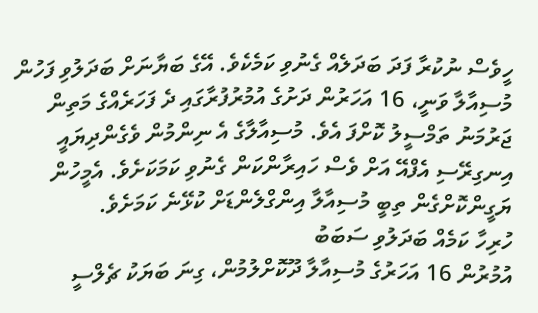ހީވެސް ނުކުރާ ފަދަ ބަދަލެއް ގެނުވި ކަމެކެވެ. އޭގެ ބަޔާނަށް ބަދަލުވި ފަހުން މުސިއާލާ ވަނީ، 16 އަހަރުން ދަށުގެ އުމުރުފުރާގައި ދެ ފަހަރެއްގެ މަތިން ޖަރުމަނު ތަމްސީލު ކޮށްފަ އެވެ. މުސިއާލާގެ އެ ނިންމުން ވެގެންދިޔައީ އިނގިރޭސި އެފްއޭ އަށް ވެސް ހައިރާންކަން ގެނުވި ކަމަކަށެވެ. އެމީހުން ޔަގީންކޮށްގެން ތިބީ މުސިއާލާ އިންގްލެންޑަށް ކުޅޭނެ ކަމަށެވެ.
ހުރިހާ ކަމެއް ބަދަލުވި ސަބަބު
އުމުރުން 16 އަހަރުގެ މުސިއާލާ ދޫކޮށްލުމުން، ގިނަ ބަޔަކު ޗެލްސީ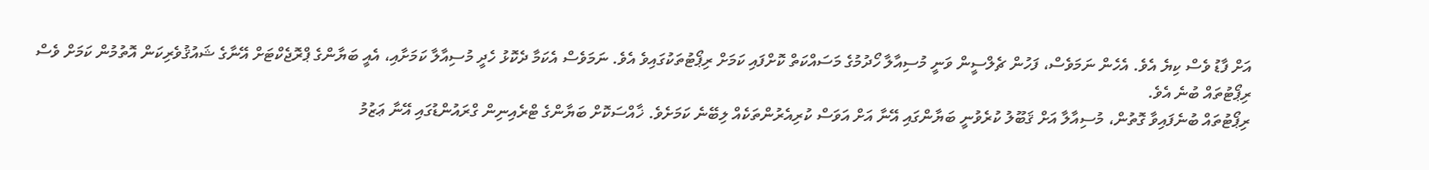އަށް ފާޑު ވެސް ކިޔެ އެވެ. އެހެން ނަމަވެސް، ފަހުން ޗެލްސީން ވަނީ މުސިއާލާ ހޯދުމުގެ މަސައްކަތް ކޮށްފައި ކަމަށް ރިޕޯޓުތަކުގައިވެ އެވެ. ނަމަވެސް އެކަމާ ދެކޮޅު ހެދީ މުސިއާލާ ކަމަށާއި، އެއީ ބަޔާންގެ ޕްރޮޖެކްޓަށް އޭނާގެ ޝައުޤުވެރިކަން އޮތުމުން ކަމަށް ވެސް ރިޕޯޓުތައް ބުނެ އެވެ.
ރިޕޯޓުތައް ބުނެފައިވާ ގޮތުން، މުސިއާލާ އަށް ޤަބޫލު ކުރެވުނީ ބަޔާންގައި އޭނާ އަށް އަވަސް ކުރިއެރުންތަކެއް ލިބޭނެ ކަމަށެވެ. ޚާއްސަކޮށް ބަޔާންގެ ޓްރެއިނިން ގްރައުންޑުގައި އޭނާ ޢަޒުމު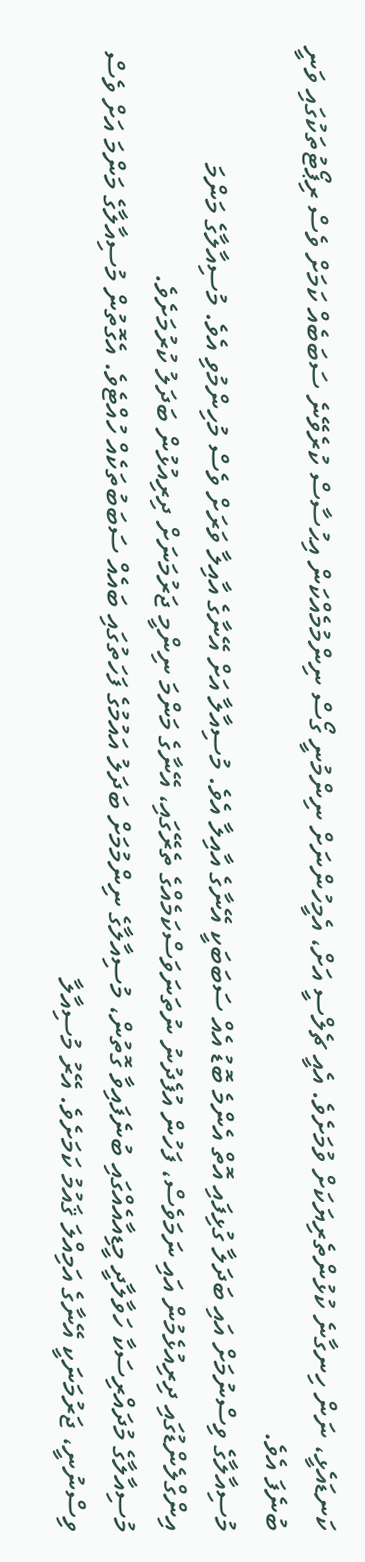ކަނޑައެޅީ، ނަން ހިނގާނެ ކުޅުންތެރިޔަކަށް ވުމަށެވެ. އެއީ ޗެލްސީ އަށް، އެމީހުންނަށް ނިންމުނީ ގޯސް ނިންމުމެއްކަން އިޙުސާސް ކުރެވޭނެ ސަބަބެއް ކަމަށް ވެސް ރިޕޯޓުތަކުގައި ވަނީ ބުނެފަ އެވެ.
މުސިއާލާގެ ވިސްނުމަށް އައި ބަދަލާ ގުޅިފައި އޮތް އެންމެ ބޮޑު އެއް ސަބަބަކީ އޭނާގެ އާއިލާ އެވެ. މުސިއާލާ އަށް އޭނާގެ އާއިލާ ވަރަށް ވެސް މުހިންމުވި އެވެ. މުސިއާލާގެ މަންމަ އިންގްލެންޑުގައި ދިރިއުޅެމުން އައި ނަމަވެސް، ފަހުން އުފެދުނު ނުތަނަވަސްކަމެއްގެ ތެރޭގައި، އޭނާގެ މަންމަ ނިންމީ ޖަރުމަނަށް ދިރިއުޅުން ބަދަލު ކުރުމަށެވެ.
މުސިއާލާގެ މުދައްރިސަކާ ހަވާލާދީ މީޑިއާއެއްގައި ބުނެފައިވާ ގޮތުން، މުސިއާލާގެ ނިންމުމަށް ބަދަލު އައުމުގެ ފަހަތުގައި ބައެއް ސަބަބުތަކެއް ހުއްޓެވެ. އެގޮތުން މުސިއާލާގެ މަންމަ އަށް ވެސް ވިސްނުނީ، ޖަރުމަނަކީ އޭނާގެ އަމިއްލަ ޤައުމު ކަމަށެވެ. އޭރު މުސިއާލާ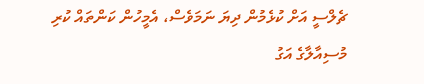ޗެލްސީ އަށް ކުޅެމުން ދިޔަ ނަމަވެސް، އެމީހުން ކަންތައް ކުރި މުސިއާލާގެ އަގު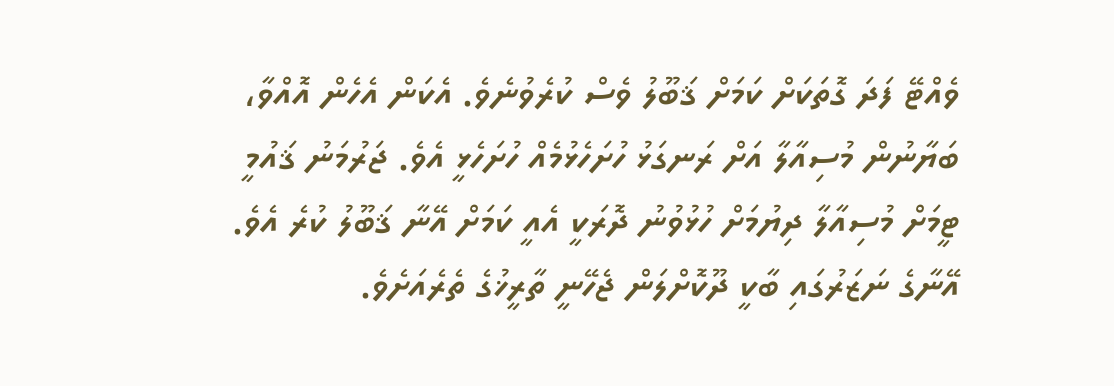ވެއްޓޭ ފަދަ ގޮތަކަށް ކަމަށް ޤަބޫލު ވެސް ކުރެވުނެވެ. އެކަން އެހެން އޮއްވާ، ބަޔާނުން މުސިއާލާ އަށް ރަނގަޅު ހުށަހެޅުމެއް ހުށަހެޅީ އެވެ. ޖަރުމަނު ޤައުމީ ޓީމަށް މުސިއާލާ ދިޔުމަށް ހުޅުވުނު ދޮރަކީ އެއީ ކަމަށް އޭނާ ޤަބޫލު ކުރެ އެވެ. އޭނާގެ ނަޒަރުގައި ބާކީ ދޫކޮށްލަން ޖެހޭނީ ތާރީޚުގެ ތެރެއަށެވެ.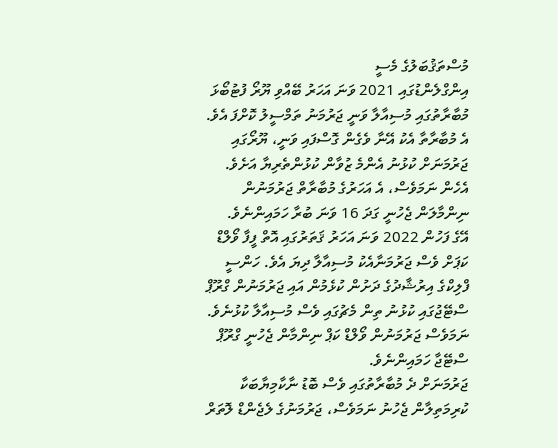މުސްތަޤުބަލުގެ މެސީ
އިންގްލެންޑުގައި 2021 ވަނަ އަހަރު ބޭއްވި ޔޫރޯ ފުޓުބޯޅަ މުބާރާތުގައި މުސިއާލާ ވަނީ ޖަރުމަނު ތަމްސީލު ކޮށްފަ އެވެ. އެ މުބާރާތާ އެކު އޭނާ ވެގެން ގޮސްފައި ވަނީ، ޔޫރޯގައި ޖަރުމަނަށް ކުޅުނު އެންމެ ޒުވާން ކުޅުންތެރިޔާ އަށެވެ. އެހެން ނަމަވެސް، އެ އަހަރުގެ މުބާރާތް ޖަރުމަނުން ނިންމާލަން ޖެހުނީ ގަދަ 16 ވަނަ ބުރާ ހަމައިންނެވެ.
އޭގެ ފަހުން 2022 ވަނަ އަހަރު ޤަތަރުގައި އޮތް ފީފާ ވޯލްޑް ކަޕަށް ވެސް ޖަރުމަނާއެކު މުސިއާލާ ދިޔަ އެވެ. ހަންސީ ފްލިކްގެ އިރުޝާދުގެ ދަށުން ކުޅެމުން އައި ޖަރުމަނުން ގްރޫޕް ސްޓޭޖުގައި ކުޅުނު ތިން މެޗުގައި ވެސް މުސިއާލާ ކުޅުނެވެ. ނަމަވެސް ޖަރުމަނުން ވޯލްޑް ކަޕް ނިންމާން ޖެހުނީ ގްރޫޕް ސްޓޭޖާ ހަމައިންނެވެ.
ޖަރުމަނަށް ދެ މުބާރާތުގައި ވެސް ބޮޑު ނާކާމިޔާބަކާ ކުރިމަތިލާން ޖެހުނު ނަމަވެސް، ޖަރުމަނުގެ ލެޖެންޑް ލޮތަރް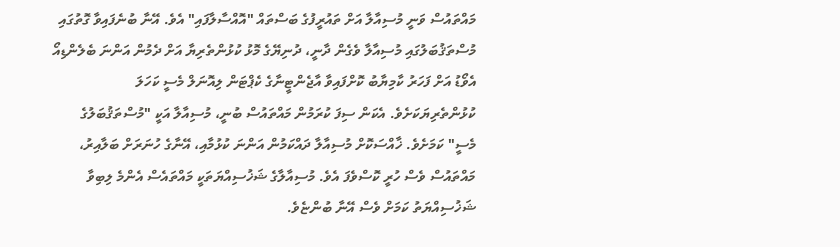މައްތައުސް ވަނީ މުސިއާލާ އަށް ތައުރީފުގެ ބަސްތައް "އޮއްސާލާފައި" އެވެ. އޭނާ ބުނެފައިވާ ގޮތުގައި މުސްތަޤުބަލުގައި މުސިއާލާ ވެގެން ދާނީ، ދުނިޔޭގެ މޮޅު ކުޅުންތެރިޔާ އަށް ދެމުން އަންނަ ބެލެންޑިއޯ އެވޯޑު އަށް ފަހަރު ކާމިޔާބު ކޮށްފައިވާ އާޖެންޓީނާގެ ކެޕްޓަން ލިއޮނަލް މެސީ ކަހަލަ ކުޅުންތެރިޔަކަށެވެ. އެކަން ސިފަ ކުރަމުން މައްތައުސް ބުނީ، މުސިއާލާ އަކީ "މުސްތަޤުބަލުގެ މެސީ" ކަމަށެވެ. ޚާއްސަކޮށް މުސިއާލާ ދައްކަމުން އަންނަ ކުޅުމާއި، އޭނާގެ ހުނަރަށް ބަލާއިރު، މައްތައުސް ވެސް ހުރީ ކޮސްވެފަ އެވެ. މުސިއާލާގެ ޝަޚުސިއްޔަތަކީ މައްތައެސް އެންމެ ލިބިވާ ޝަޚުސިއްޔަތު ކަމަށް ވެސް އޭނާ ބުންޏެވެ.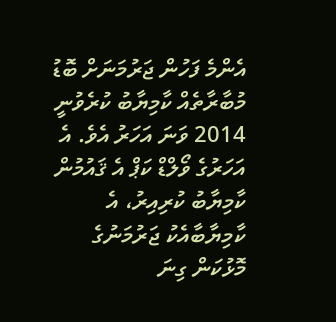އެންމެ ފަހުން ޖަރުމަނަށް ބޮޑު މުބާރާތެއް ކާމިޔާބު ކުރެވުނީ 2014 ވަނަ އަހަރު އެވެ. އެ އަހަރުގެ ވޯލްޑް ކަޕް އެ ޤައުމުން ކާމިޔާބު ކުރިއިރު، އެ ކާމިޔާބާއެކު ޖަރުމަނުގެ މޮޅުކަން ގިނަ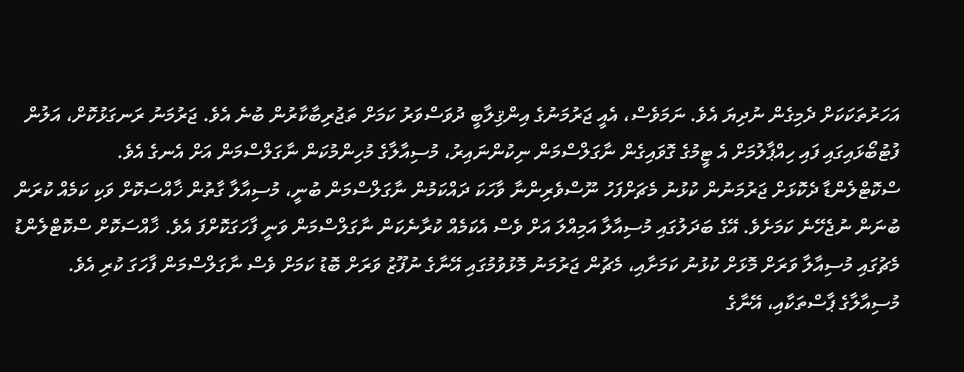އަހަރުތަކަކަށް ދެމިގެން ނުދިޔަ އެވެ. ނަމަވެސް، އެއީ ޖަރުމަނުގެ އިންޤިލާބީ ދުވަސްވަރު ކަމަށް ތަޖުރިބާކާރުން ބުނެ އެވެ. ޖަރުމަނު ރަނގަޅުކޮށް، އަލުން ފުޓުބޯޅައިގައި ފައި ހިއްޕާލުމަށް އެ ޓީމުގެ ގޮވައިގެން ނާގަލްސްމަން ނިކުންނައިރު، މުސިއާލާގެ މުހިންމުކަން ނާގަލްސްމަން އަށް އެނގެ އެވެ.
ސްކޮޓްލެންޑާ ދެކޮޅަށް ޖަރުމަނުން ކުޅުނު މެޗަށްފަހު ނޫސްވެރިންނާ ވާހަކަ ދައްކަމުން ނާގަލްސްމަން ބުނީ، މުސިއާލާ ގާތުން ޚާއްސަކޮށް ވަކި ކަމެއް ކުރަން ބުނަން ނުޖެހޭނެ ކަމަށެވެ. އޭގެ ބަދަލުގައި މުސިއާލާ އަމިއްލަ އަށް ވެސް އެކަމެއް ކުރާނެކަން ނާގަލްސްމަން ވަނީ ފާހަގަކޮށްފަ އެވެ. ޚާއްސަކޮށް ސްކޮޓްލެންޑު މެޗުގައި މުސިއާލާ ވަރަށް މޮޅަށް ކުޅުނު ކަމަށާއި، މެޗުން ޖަރުމަނު މޮޅުވުމުގައި އޭނާގެ ނުފޫޒު ވަރަށް ބޮޑު ކަމަށް ވެސް ނާގަލްސްމަން ފާހަގަ ކުރި އެވެ.
މުސިއާލާގެ ޕާސްތަކާއި، އޭނާގެ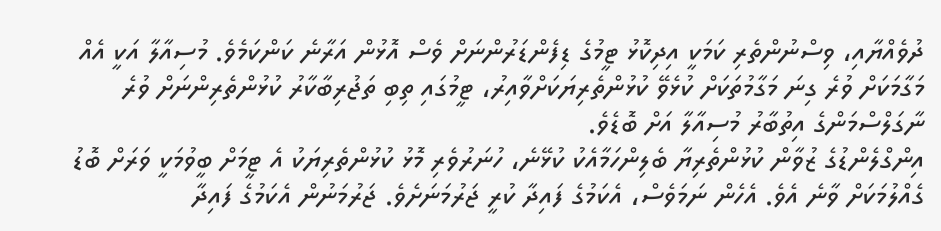ދުވެއްޔާއި، ވިސްނުންތެރި ކަމަކީ އިދިކޮޅު ޓީމުގެ ޑިފެންޑަރުންނަށް ވެސް އޮޅުން އަރާނެ ކަންކަމެވެ. މުސިއާލާ އަކީ އެއް މަގާމަކަށް ވުރެ ގިނަ މަގާމުތަކަށް ކުޅެވޭ ކުޅުންތެރިޔަކަށްވާއިރު، ޓީމުގައި ތިބި ތަޖުރިބާކާރު ކުޅުންތެރިންނަށް ވުރެ ނާގަލްސްމަންގެ އިތުބާރު މުސިއާލާ އަށް ބޮޑެވެ.
އިންގްލެންޑުގެ ޒުވާން ކުޅުންތެރިޔާ ބެލިންހަމާއެކު ކުޅޭނެ، ހުނަރުވެރި މޮޅު ކުޅުންތެރިޔަކު އެ ޓީމަށް ބީވުމަކީ ވަރަށް ބޮޑު ގެއްލުމަކަށް ވާނެ އެވެ. އެހެން ނަމަވެސް، އެކަމުގެ ފައިދާ ކުރީ ޖަރުމަނަށެވެ. ޖަރުމަނުން އެކަމުގެ ފައިދާ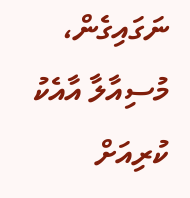ނަގައިގެން، މުސިއާލާ އާއެކު ކުރިއަށް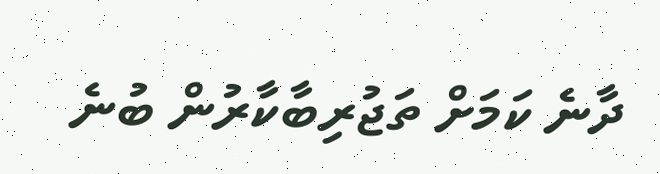ދާނެ ކަމަށް ތަޖުރިބާކާރުން ބުނެ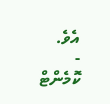އެވެ.
- ކޮމެންޓް